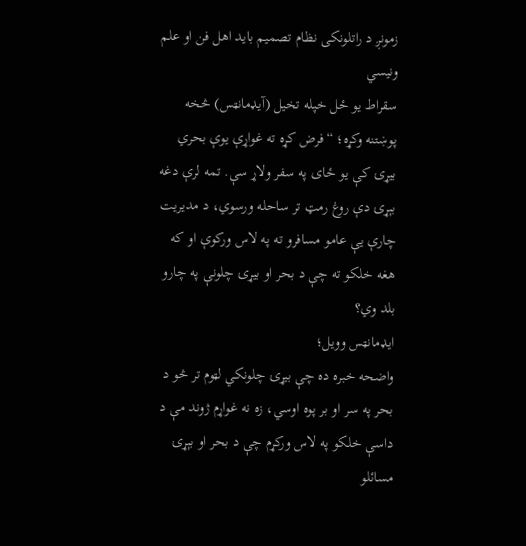زمونږ د راتلونکی نظام تصميم بايد اهل فن او علم ونیسي
سقراط یو ځل خپله تخیل (آیډمانټس) څخه پوښتنه وکړه؛ “فرض کړه ته غواړې یوې بحري بیړۍ کې یو ځای په سفر ولاړ سې. تمه لرې دغه بېړۍ دې روغ رمټ تر ساحله ورسوي، د مدیریت چارې یې عامو مسافرو ته په لاس ورکوې او که هغه خلکو ته چې د بحر او بیړۍ چلونې په چارو بلد وي؟
ایډمانټس وویل؛
واضحه خبره ده چې بیړۍ چلونکي لټوم تر څو د بحر په سر او بر پوه اوسي، زه نه غواړم ژوند مې د داسې خلکو په لاس ورکړم چې د بحر او بېړۍ مسائلو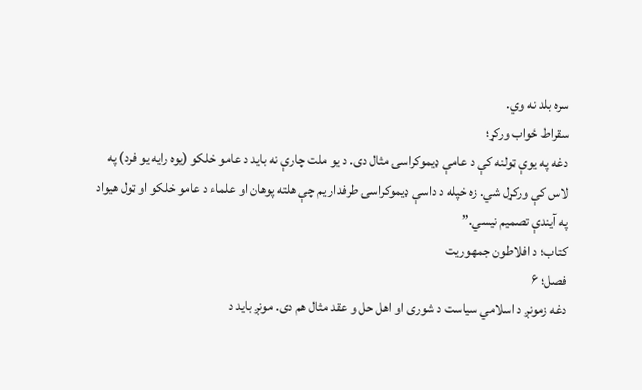سره بلد نه وي.
سقراط ځواب ورکړ؛
دغه په یوې ټولنه کې د عامې ډیموکراسۍ مثال دی. د یو ملت چارې نه باید د عامو خلکو (یوه رایه یو فرد) په لاس کې ورکړل شي. زه خپله د داسې ډیموکراسۍ طرفدار یم چې هلته پوهان او علماء د عامو خلکو او ټول هیواد په آیندې تصمیم نیسي.”
کتاب؛ د افلاطون جمهوریت
فصل؛ ۶
دغه زمونږ د اسلامي سیاست د شوری او اهل حل و عقد مثال هم دی. مونږ باید د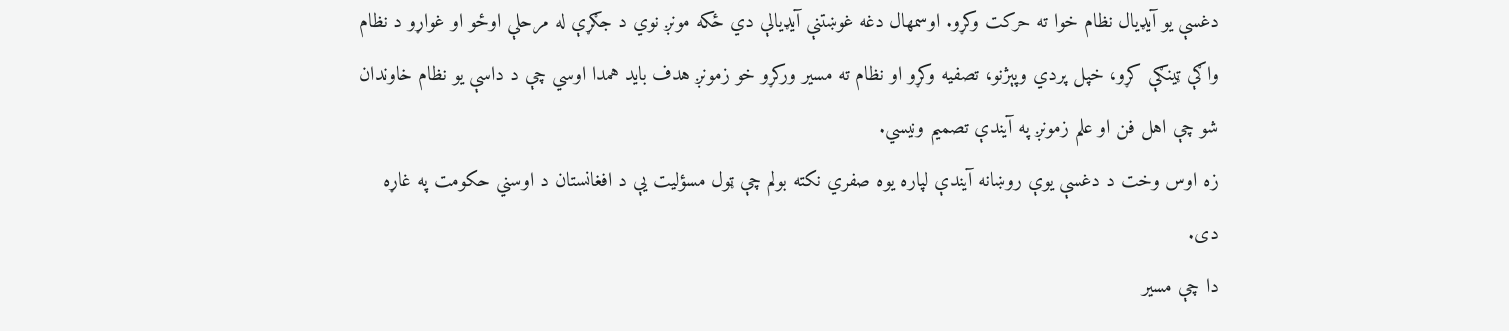دغسې یو آیډیال نظام خوا ته حرکت وکړو. اوسمهال دغه غوښتنې آیډیالې دي ځکه مونږ نوي د جګړې له مرحلې اوځو او غواړو د نظام واګې ټینګې کړو، خپل پردي وپېژنو، تصفیه وکړو او نظام ته مسیر ورکړو خو زمونږ هدف باید همدا اوسي چې د داسې یو نظام خاوندان شو چې اهل فن او علم زمونږ په آیندې تصمیم ونیسي.
زه اوس وخت د دغسې یوې روښانه آیندې لپاره یوه صفري نکته بولم چې ټول مسؤلیت یې د افغانستان د اوسني حکومت په غاړه دی.
دا چې مسیر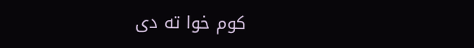کوم خوا ته دی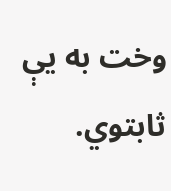وخت به یې ثابتوي.